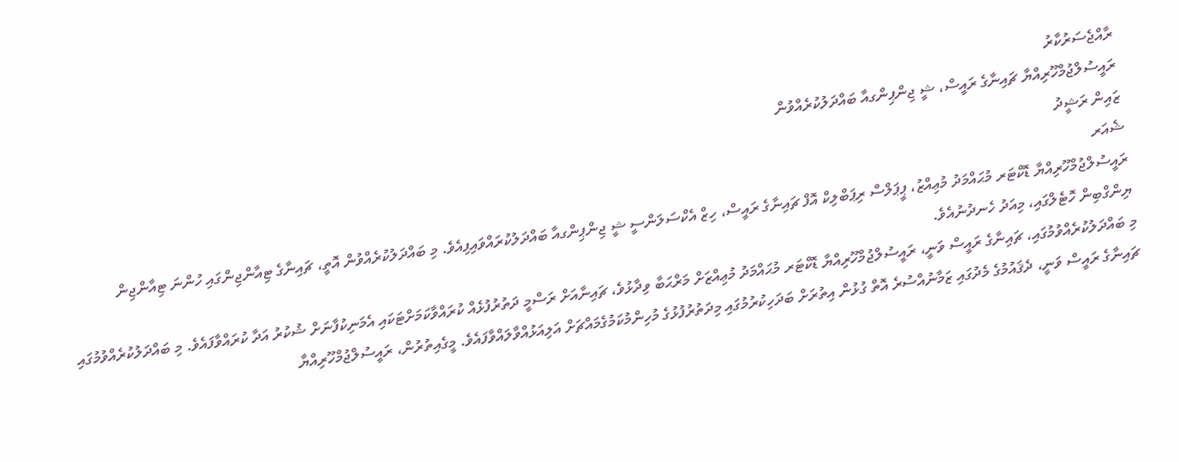ރާއްޖެސަރުކާރު
ރައީސުލްޖުމްހޫރިއްޔާ ޗައިނާގެ ރައީސް، ޝީ ޖިންޕިންގއާ ބައްދަލުކުރެއްވުން
ޒައިން ރަޝީދު
ޝެއަރ
ރައީސުލްޖުމްހޫރިއްޔާ ޑޮކްޓަރ މުޙައްމަދު މުޢިއްޒު، ޕީޕަލްސް ރިޕަބްލިކް އޮފް ޗައިނާގެ ރައީސް، ހިޒް އެކްސަލަންސީ ޝީ ޖިންޕިންގއާ ބައްދަލުކުރައްވައިފިއެވެ. މި ބައްދަލުކުރެއްވުން އޮތީ، ޗައިނާގެ ޓިއާންޖިންގައި ހުންނަ ޓިއާންޖިން ޔިންގްބިން ހޮޓެލްގައި، މިއަދު ހެނދުނުއެވެ.
މި ބައްދަލުކުރެއްވުމުގައި، ޗައިނާގެ ރައީސް ވަނީ، ރައީސުލްޖުމްހޫރިއްޔާ ޑޮކްޓަރ މުޙައްމަދު މުޢިއްޒަށް މަރްޙަބާ ވިދާޅުވެ، ޗައިނާއަށް ރަސްމީ ދަތުރުފުޅެއް ކުރައްވާކަމަށްޓަކައި އެމަނިކުފާނަށް ޝުކުރު އަދާ ކުރައްވާފައެވެ. މި ބައްދަލުކުރެއްވުމުގައި ޗައިނާގެ ރައީސް ވަނީ، ދެޤައުމުގެ މެދުގައި ޒަމާނުއްސުރެ އޮތް ގުޅުން އިތުރަށް ބަދަހިކުރުމުގައި މިދަތުރުފުޅުގެ މުހިންމުކަމުގެމައްޗަށް އަލިއަޅުއްވާލައްވާފައެވެ. މީގެއިތުރުން، ރައީސުލްޖުމްހޫރިއްޔާ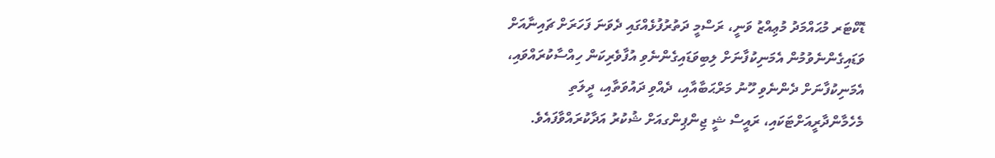ޑޮކްޓަރ މުޙައްމަދު މުޢިއްޒު ވަނީ، ރަސްމީ ދަތުރުފުޅެއްގައި ދެވަނަ ފަހަރަށް ޗައިނާއަށް ވަޑައިގެންނެވުމުން އެމަނިކުފާނަށް ލިބިވަޑައިގެންނެވި އުފާވެރިކަން ހިއްސާކުރައްވައި، އެމަނިކުފާނަށް ދެންނެވި ހޫނު މަރްޙަބާއާއި، ދެއްވި ދައުވަތާއި، ދީލަތި މެހެމާންދާރީއަށްޓަކައި، ރައީސް ޝީ ޖިންޕިންގއަށް ޝުކުރު އަދާކުރައްވާފައެވެ.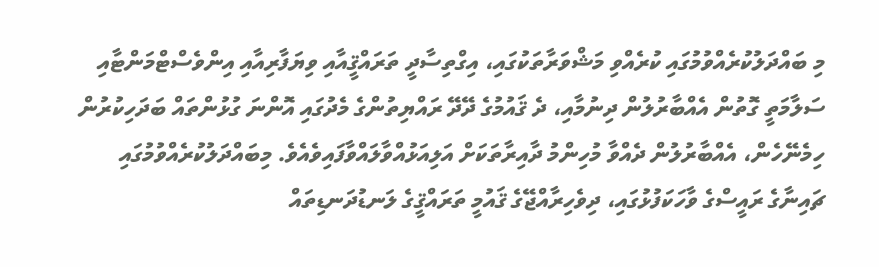މި ބައްދަލުކުރެއްވުމުގައި ކުރެއްވި މަޝްވަރާތަކުގައި، އިގްތިސާދީ ތަރައްޤީއާއި ވިޔަފާރިއާއި އިންވެސްޓްމަންޓާއި ސަލާމަތީ ގޮތުން އެއްބާރުލުން ދިނުމާއި، ދެ ޤައުމުގެ ދޭދޭ ރައްޔިތުންގެ މެދުގައި އޮންނަ ގުޅުންތައް ބަދަހިކުރުން ހިމެނޭހެން، އެއްބާރުލުން ދެއްވާ މުހިންމު ދާއިރާތަކަށް އަލިއަޅުއްވާލައްވާފައިވެއެވެ. މިބައްދަލުކުރެއްވުމުގައި ޗައިނާގެ ރައީސްގެ ވާހަކަފުޅުގައި، ދިވެހިރާއްޖޭގެ ޤައުމީ ތަރައްޤީގެ ލަނޑުދަނޑިތައް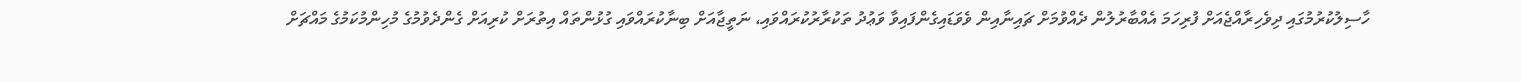ހާސިލުކުރުމުގައި ދިވެހިރާއްޖެއަށް ފުރިހަމަ އެއްބާރުލުން ދެއްވުމަށް ޗައިނާއިން ވެވަޑައިގެންފައިވާ ވަޢުދު ތަކުރާރުކުރައްވައި، ނަތީޖާއަށް ބިނާކުރައްވައި ގުޅުންތައް އިތުރަށް ކުރިއަށް ގެންދެވުމުގެ މުހިންމުކަމުގެ މައްޗަށް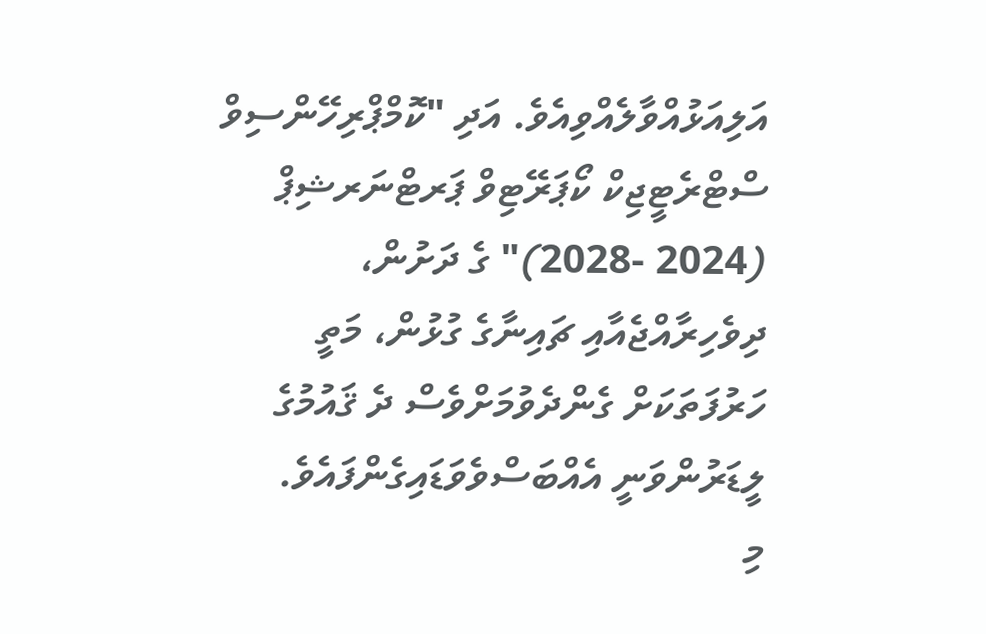އަލިއަޅުއްވާލެއްވިއެވެ. އަދި "ކޮމްޕްރިހޭންސިވް ސްޓްރެޓީޖިކް ކޯޕަރޭޓިވް ޕަރޓްނަރޝިޕް (2024 -2028)" ގެ ދަށުން، ދިވެހިރާއްޖެއާއި ޗައިނާގެ ގުޅުން، މަތީ ހަރުފަތަކަށް ގެންދެވުމަށްވެސް ދެ ޤައުމުގެ ލީޑަރުންވަނީ އެއްބަސްވެވަޑައިގެންފައެވެ.
މި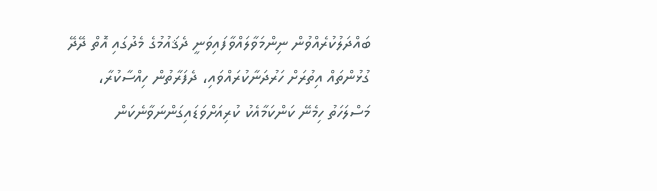ބައްދަލުކުރެއްވުން ނިންމަވާލައްވާފައިވަނީ ދެޤައުމުގެ މެދުގައި އޮތް ދޭދޭ ގުޅުންތައް އިތުރަށް ހަރުދަނާކުރައްވައި، ދެފަރާތުން ހިއްސާކުރާ، މަސްލަހަތު ހިމެނޭ ކަންކަމާއެކު ކުރިއަށްވަޑައިގަންނަވާނެކަން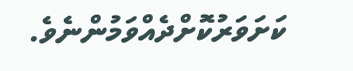ކަށަވަރުކޮށްދެއްވަމުންނެވެ.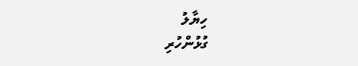ހިޔާލު
ގުޅުންހުރި